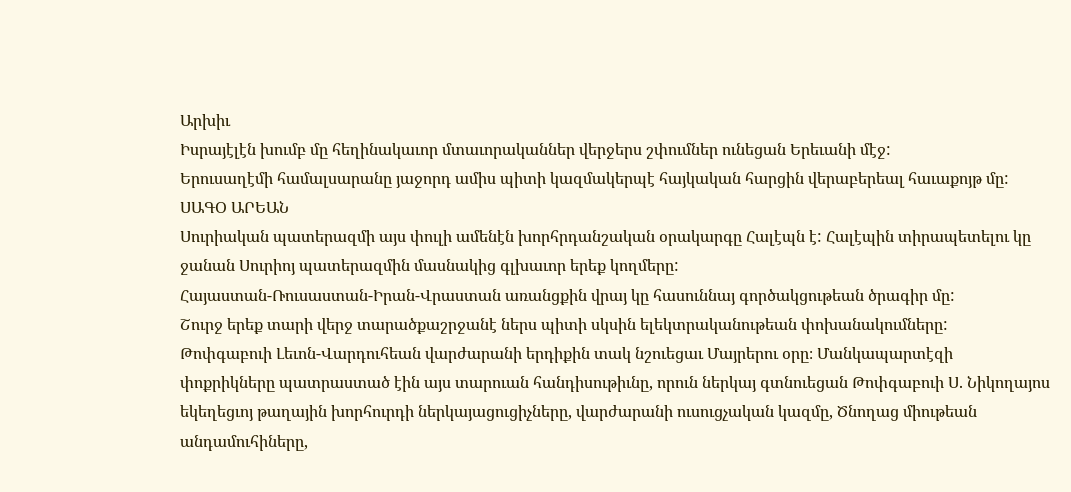Արխիւ
Իսրայէլէն խումբ մը հեղինակաւոր մտաւորականներ վերջերս շփումներ ունեցան Երեւանի մէջ:
Երուսաղէմի համալսարանը յաջորդ ամիս պիտի կազմակերպէ հայկական հարցին վերաբերեալ հաւաքոյթ մը:
ՍԱԳՕ ԱՐԵԱՆ
Սուրիական պատերազմի այս փուլի ամենէն խորհրդանշական օրակարգը Հալէպն է: Հալէպին տիրապետելու կը ջանան Սուրիոյ պատերազմին մասնակից գլխաւոր երեք կողմերը:
Հայաստան-Ռուսաստան-Իրան-Վրաստան առանցքին վրայ կը հասուննայ գործակցութեան ծրագիր մը:
Շուրջ երեք տարի վերջ տարածքաշրջանէ ներս պիտի սկսին ելեկտրականութեան փոխանակումները:
Թոփգաբուի Լեւոն-Վարդուհեան վարժարանի երդիքին տակ նշուեցաւ Մայրերու օրը։ Մանկապարտէզի փոքրիկները պատրաստած էին այս տարուան հանդիսութիւնը, որուն ներկայ գտնուեցան Թոփգաբուի Ս. Նիկողայոս եկեղեցւոյ թաղային խորհուրդի ներկայացուցիչները, վարժարանի ուսուցչական կազմը, Ծնողաց միութեան անդամուհիները,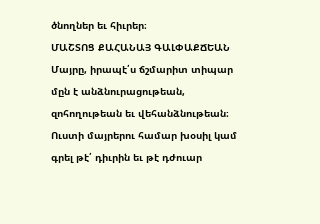ծնողներ եւ հիւրեր։
ՄԱՇՏՈՑ ՔԱՀԱՆԱՅ ԳԱԼՓԱՔՃԵԱՆ
Մայրը, իրապէ՛ս ճշմարիտ տիպար մըն է անձնուրացութեան, զոհողութեան եւ վեհանձնութեան։ Ուստի մայրերու համար խօսիլ կամ գրել թէ՛ դիւրին եւ թէ դժուար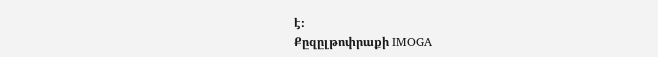է։
Քըզըլթոփրաքի IMOGA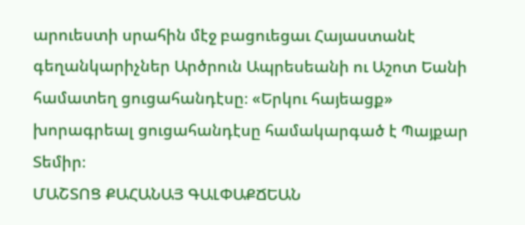արուեստի սրահին մէջ բացուեցաւ Հայաստանէ գեղանկարիչներ Արծրուն Ապրեսեանի ու Աշոտ Եանի համատեղ ցուցահանդէսը։ «Երկու հայեացք» խորագրեալ ցուցահանդէսը համակարգած է Պայքար Տեմիր։
ՄԱՇՏՈՑ ՔԱՀԱՆԱՅ ԳԱԼՓԱՔՃԵԱՆ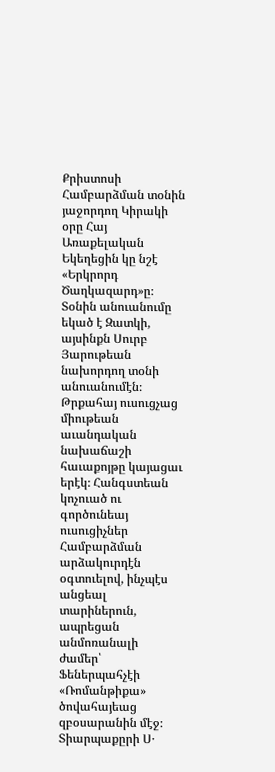Քրիստոսի Համբարձման տօնին յաջորդող Կիրակի օրը Հայ Առաքելական Եկեղեցին կը նշէ «Երկրորդ Ծաղկազարդ»ը։ Տօնին անուանումը եկած է Զատկի, այսինքն Սուրբ Յարութեան նախորդող տօնի անուանումէն։
Թրքահայ ուսուցչաց միութեան աւանդական նախաճաշի հաւաքոյթը կայացաւ երէկ։ Հանգստեան կոչուած ու գործունեայ ուսուցիչներ Համբարձման արձակուրդէն օգտուելով, ինչպէս անցեալ տարիներուն, ապրեցան անմոռանալի ժամեր՝ Ֆեներպահչէի «Ռոմանթիքա» ծովահայեաց զբօսարանին մէջ։
Տիարպաքըրի Ս․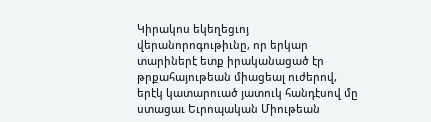Կիրակոս եկեղեցւոյ վերանորոգութիւնը, որ երկար տարիներէ ետք իրականացած էր թրքահայութեան միացեալ ուժերով, երէկ կատարուած յատուկ հանդէսով մը ստացաւ Եւրոպական Միութեան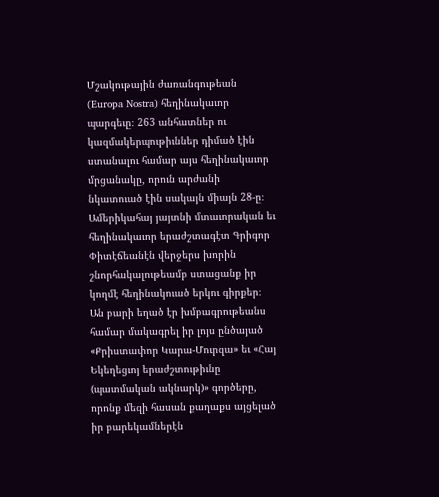Մշակութային ժառանգութեան (Europa Nostra) հեղինակաւոր պարգեւը։ 263 անհատներ ու կազմակերպութիւններ դիմած էին ստանալու համար այս հեղինակաւոր մրցանակը, որուն արժանի նկատուած էին սակայն միայն 28-ը։
Ամերիկահայ յայտնի մտաւորական եւ հեղինակաւոր երաժշտագէտ Գրիգոր Փիտէճեանէն վերջերս խորին շնորհակալութեամբ ստացանք իր կողմէ հեղինակուած երկու գիրքեր։ Ան բարի եղած էր խմբագրութեանս համար մակագրել իր լոյս ընծայած «Քրիստափոր Կարա-Մուրզա» եւ «Հայ Եկեղեցւոյ երաժշտութիւնը (պատմական ակնարկ)» գործերը, որոնք մեզի հասան քաղաքս այցելած իր բարեկամներէն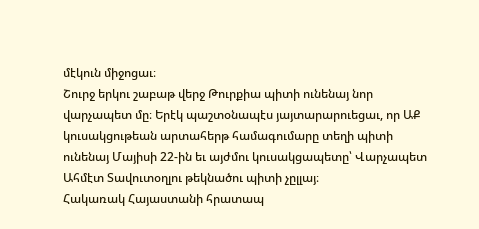մէկուն միջոցաւ։
Շուրջ երկու շաբաթ վերջ Թուրքիա պիտի ունենայ նոր վարչապետ մը։ Երէկ պաշտօնապէս յայտարարուեցաւ, որ ԱՔ կուսակցութեան արտահերթ համագումարը տեղի պիտի ունենայ Մայիսի 22-ին եւ այժմու կուսակցապետը՝ Վարչապետ Ահմէտ Տավուտօղլու թեկնածու պիտի չըլլայ։
Հակառակ Հայաստանի հրատապ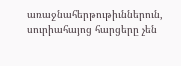առաջնահերթութիւններուն, սուրիահայոց հարցերը չեն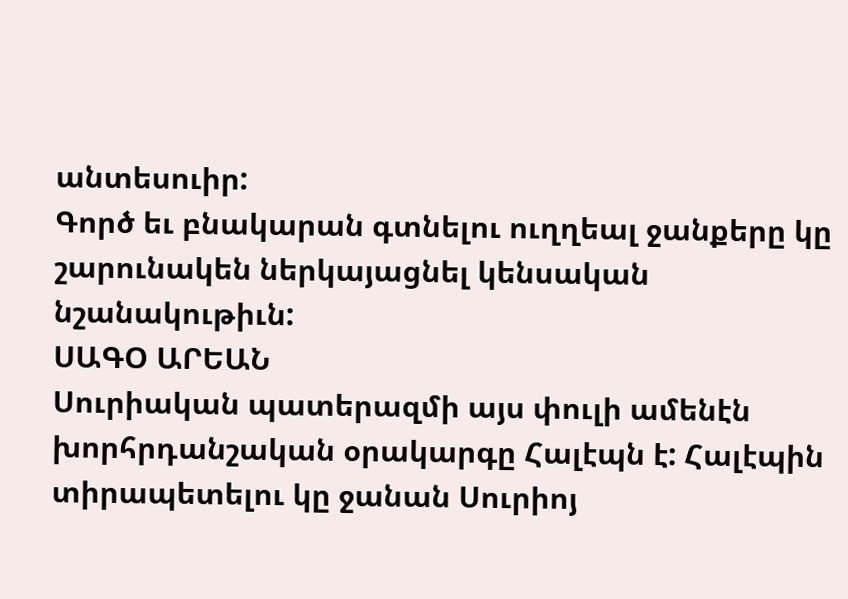անտեսուիր:
Գործ եւ բնակարան գտնելու ուղղեալ ջանքերը կը շարունակեն ներկայացնել կենսական նշանակութիւն:
ՍԱԳՕ ԱՐԵԱՆ
Սուրիական պատերազմի այս փուլի ամենէն խորհրդանշական օրակարգը Հալէպն է: Հալէպին տիրապետելու կը ջանան Սուրիոյ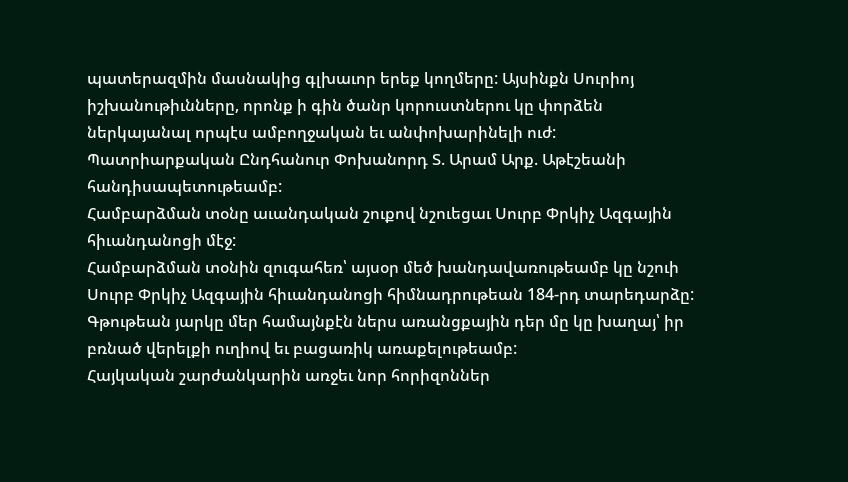պատերազմին մասնակից գլխաւոր երեք կողմերը: Այսինքն Սուրիոյ իշխանութիւնները, որոնք ի գին ծանր կորուստներու կը փորձեն ներկայանալ որպէս ամբողջական եւ անփոխարինելի ուժ:
Պատրիարքական Ընդհանուր Փոխանորդ Տ. Արամ Արք. Աթէշեանի հանդիսապետութեամբ:
Համբարձման տօնը աւանդական շուքով նշուեցաւ Սուրբ Փրկիչ Ազգային հիւանդանոցի մէջ:
Համբարձման տօնին զուգահեռ՝ այսօր մեծ խանդավառութեամբ կը նշուի Սուրբ Փրկիչ Ազգային հիւանդանոցի հիմնադրութեան 184-րդ տարեդարձը:
Գթութեան յարկը մեր համայնքէն ներս առանցքային դեր մը կը խաղայ՝ իր բռնած վերելքի ուղիով եւ բացառիկ առաքելութեամբ:
Հայկական շարժանկարին առջեւ նոր հորիզոններ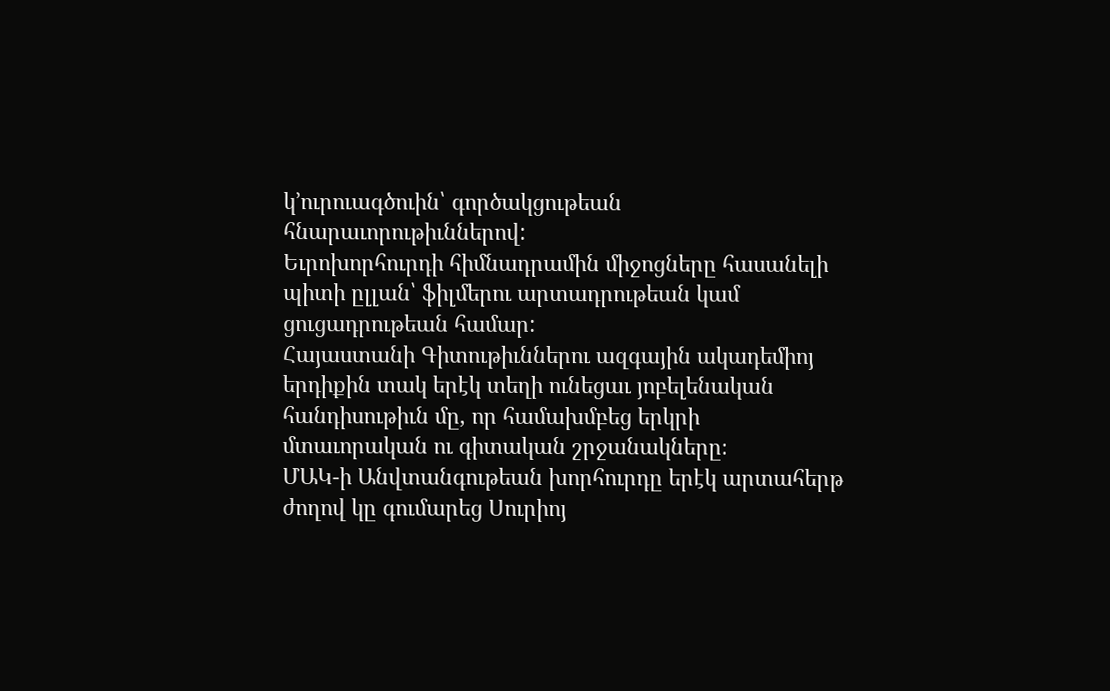կ՚ուրուագծուին՝ գործակցութեան հնարաւորութիւններով:
Եւրոխորհուրդի հիմնադրամին միջոցները հասանելի պիտի ըլլան՝ ֆիլմերու արտադրութեան կամ ցուցադրութեան համար:
Հայաստանի Գիտութիւններու ազգային ակադեմիոյ երդիքին տակ երէկ տեղի ունեցաւ յոբելենական հանդիսութիւն մը, որ համախմբեց երկրի մտաւորական ու գիտական շրջանակները։
ՄԱԿ-ի Անվտանգութեան խորհուրդը երէկ արտահերթ ժողով կը գումարեց Սուրիոյ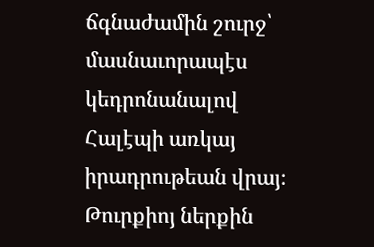ճգնաժամին շուրջ՝ մասնաւորապէս կեդրոնանալով Հալէպի առկայ իրադրութեան վրայ։
Թուրքիոյ ներքին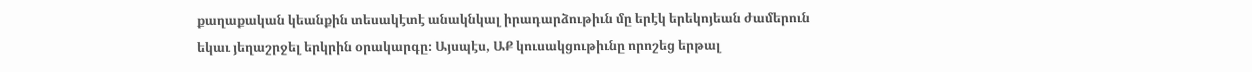քաղաքական կեանքին տեսակէտէ անակնկալ իրադարձութիւն մը երէկ երեկոյեան ժամերուն եկաւ յեղաշրջել երկրին օրակարգը։ Այսպէս, ԱՔ կուսակցութիւնը որոշեց երթալ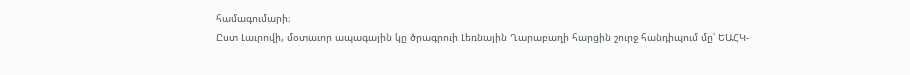համագումարի։
Ըստ Լաւրովի, մօտաւոր ապագային կը ծրագրուի Լեռնային Ղարաբաղի հարցին շուրջ հանդիպում մը՝ ԵԱՀԿ-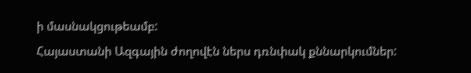ի մասնակցութեամբ:
Հայաստանի Ազգային ժողովէն ներս դռնփակ քննարկումներ: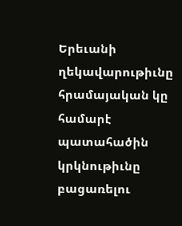Երեւանի ղեկավարութիւնը հրամայական կը համարէ պատահածին կրկնութիւնը բացառելու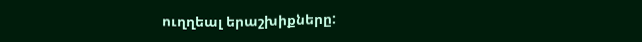ուղղեալ երաշխիքները: